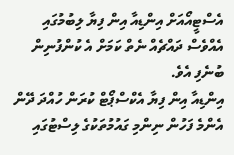އެސްޓީއޯއަށް އިންޑިއާ އިން ފިޔާ ލިބުމުގައި އެއްވެސް ދައްޗެއް ނެތް ކަމަށް އެ ކުންފުނިން ބުނެފި އެވެ.
އިންޑިއާ އިން ފިޔާ އެކްސްޕޯޓް ކުރަން ހުއްދަ ދޭން އެންމެ ފަހުން ނިންމި ގައުމުތަކުގެ ލިސްޓުގައި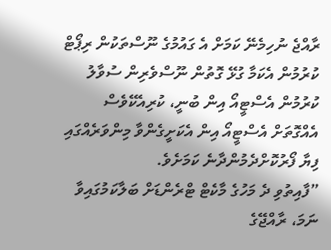ރާއްޖެ ނުހިމެނޭ ކަމަށް އެ ގައުމުގެ ނޫސްތަކުން ރިޕޯޓް ކުރުމުން އެކަމާ ގުޅޭ ގޮތުން ނޫސްވެރިން ސުވާލު ކުރުމުން އެސްޓީއޯ އިން ބުނީ، ކުރިއެކޭވެސް އެއްގޮތަށް އެސްޓީއޯ އިން އެކަށީގެންވާ މިންވަރެއްގައި ފިޔާ ފޯރުކޮށްދެމުންދާނެ ކަމަށެވެ.
”ފާއިތުވި ދެ މަހުގެ މާކެޓް ޓްރެންޑަށް ބަލާކަމުގައިވާ ނަމަ، ރާއްޖޭގެ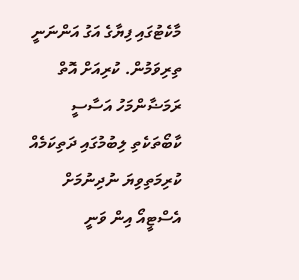މާކެޓުގައި ފިޔާގެ އަގު އަންނަނީ ތިރިވަމުން. ކުރިއަށް އޮތް ރަމަޟާންމަހު އަސާސީ ކާބޯތަކެތި ލިބުމުގައި ދަތިކަމެއް ކުރިމަތިވިޔަ ނުދިނުމަށް އެސްޓީއޯ އިން ވަނީ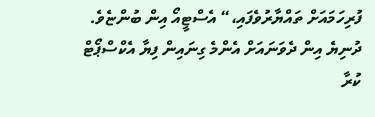ފުރިހަމައަށް ތައްޔާރުވެފައި،“ އެސްޓީއޯ އިން ބުންޏެވެ.
ދުނިޔެ އިން ދެވަނައަށް އެންމެ ގިނައިން ފިޔާ އެކްސްޕޯޓް ކުރާ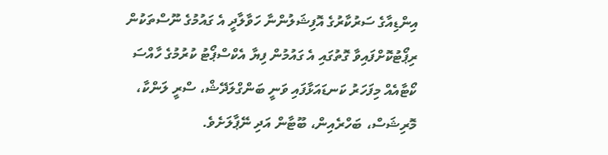އިންޑިއާގެ ސަރުކާރުގެ އޮފިޝަލުންނާ ހަވާލާދީ އެ ގައުމުގެ ނޫސްތަކުން ރިޕޯޓުކޮށްފައިވާ ގޮތުގައި އެ ގައުމުން ފިޔާ އެކްސްޕޯޓު ކުރުމުގެ ހާއްސަ ކޯޓާއެއް މިފަހަރު ކަނޑައަޅާފައި ވަނީ ބަންގްލަދޭޝް، ސްރީ ލަންކާ، މޮރިޝަސް، ބަހްރެއިން، ބޫޓާން އަދި ނޭޕާލަށެވެ.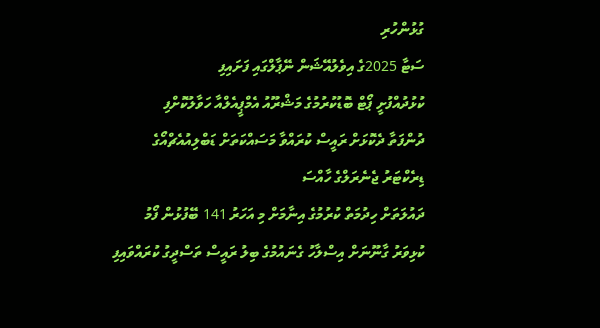ގުޅުންހުރި
ސަޓާ 2025ގެ އިވެލުއޭޝަން ނޭޕާލްގައި ފަށައިފި
ކުޅުދުއްފުށީ ޕޯޓް ބޮޑުކުރުމުގެ މަޝްރޫއު އެމްޕީއެލްއާ ހަވާލުކޮށްފި
ދުންފަތާ ދެކޮޅަށް ރައީސް ކުރައްވާ މަސައްކަތަށް ޑަބްލިއުއެޗްއޯގެ ޑިރެކްޓަރު ޖެނެރަލްގެ ހާއްސަ
ދައުލަތަށް ހިދުމަތް ކުރުމުގެ އިނާމަށް މި އަހަރު 141 ބޭފުޅުން ފޯމު
ކުޅިވަރު ގާނޫނަށް އިސްލާހު ގެނައުމުގެ ބިލު ރައީސް ތަސްދީގު ކުރައްވައިފި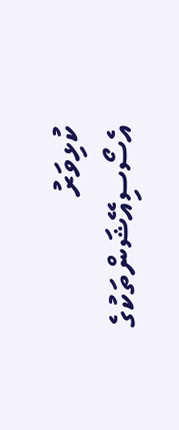ކުޅިވަރު އެސޯސިއޭޝަންތަކުގެ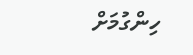ހިންގުމަށް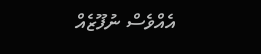އެއްވެސް ނުފޫޒެއް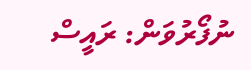ނުފޯރުވަން: ރައީސް